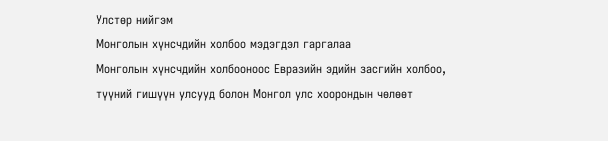Улстөр нийгэм
Монголын хүнсчдийн холбоо мэдэгдэл гаргалаа
Монголын хүнсчдийн холбооноос Евразийн эдийн засгийн холбоо, түүний гишүүн улсууд болон Монгол улс хоорондын чөлөөт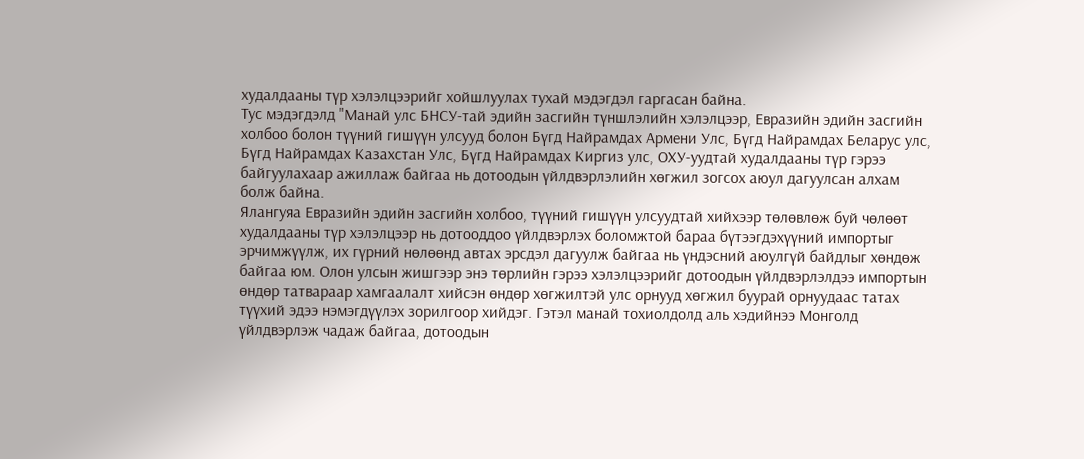худалдааны түр хэлэлцээрийг хойшлуулах тухай мэдэгдэл гаргасан байна.
Тус мэдэгдэлд "Манай улс БНСУ-тай эдийн засгийн түншлэлийн хэлэлцээр, Евразийн эдийн засгийн холбоо болон түүний гишүүн улсууд болон Бүгд Найрамдах Армени Улс, Бүгд Найрамдах Беларус улс, Бүгд Найрамдах Казахстан Улс, Бүгд Найрамдах Киргиз улс, ОХУ-уудтай худалдааны түр гэрээ байгуулахаар ажиллаж байгаа нь дотоодын үйлдвэрлэлийн хөгжил зогсох аюул дагуулсан алхам болж байна.
Ялангуяа Евразийн эдийн засгийн холбоо, түүний гишүүн улсуудтай хийхээр төлөвлөж буй чөлөөт худалдааны түр хэлэлцээр нь дотооддоо үйлдвэрлэх боломжтой бараа бүтээгдэхүүний импортыг эрчимжүүлж, их гүрний нөлөөнд автах эрсдэл дагуулж байгаа нь үндэсний аюулгүй байдлыг хөндөж байгаа юм. Олон улсын жишгээр энэ төрлийн гэрээ хэлэлцээрийг дотоодын үйлдвэрлэлдээ импортын өндөр татвараар хамгаалалт хийсэн өндөр хөгжилтэй улс орнууд хөгжил буурай орнуудаас татах түүхий эдээ нэмэгдүүлэх зорилгоор хийдэг. Гэтэл манай тохиолдолд аль хэдийнээ Монголд үйлдвэрлэж чадаж байгаа, дотоодын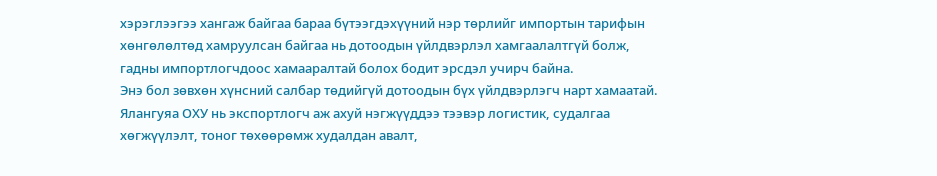хэрэглээгээ хангаж байгаа бараа бүтээгдэхүүний нэр төрлийг импортын тарифын хөнгөлөлтөд хамруулсан байгаа нь дотоодын үйлдвэрлэл хамгаалалтгүй болж, гадны импортлогчдоос хамааралтай болох бодит эрсдэл учирч байна.
Энэ бол зөвхөн хүнсний салбар төдийгүй дотоодын бүх үйлдвэрлэгч нарт хамаатай. Ялангуяа ОХУ нь экспортлогч аж ахуй нэгжүүддээ тээвэр логистик, судалгаа хөгжүүлэлт, тоног төхөөрөмж худалдан авалт,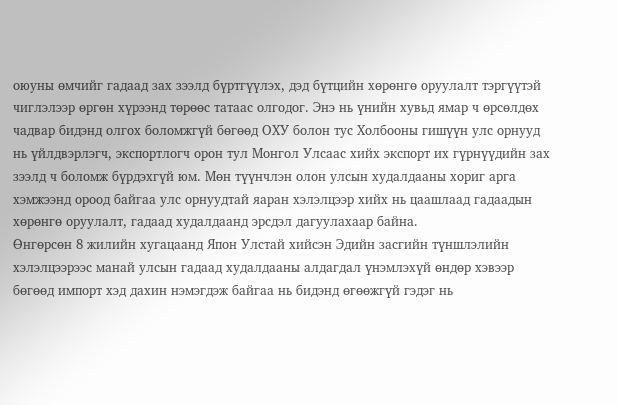оюуны өмчийг гадаад зах зээлд бүртгүүлэх, дэд бүтцийн хөрөнгө оруулалт тэргүүтэй чиглэлээр өргөн хүрээнд төрөөс татаас олгодог. Энэ нь үнийн хувьд ямар ч өрсөлдөх чадвар бидэнд олгох боломжгүй бөгөөд ОХУ болон тус Холбооны гишүүн улс орнууд нь үйлдвэрлэгч, экспортлогч орон тул Монгол Улсаас хийх экспорт их гүрнүүдийн зах зээлд ч боломж бүрдэхгүй юм. Мөн түүнчлэн олон улсын худалдааны хориг арга хэмжээнд ороод байгаа улс орнуудтай яаран хэлэлцээр хийх нь цаашлаад гадаадын хөрөнгө оруулалт, гадаад худалдаанд эрсдэл дагуулахаар байна.
Өнгөрсөн 8 жилийн хугацаанд Япон Улстай хийсэн Эдийн засгийн түншлэлийн хэлэлцээрээс манай улсын гадаад худалдааны алдагдал үнэмлэхүй өндөр хэвээр бөгөөд импорт хэд дахин нэмэгдэж байгаа нь бидэнд өгөөжгүй гэдэг нь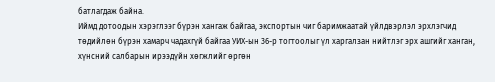батлагдаж байна.
Иймд дотоодын хэрэглээг бүрэн хангаж байгаа, экспортын чиг баримжаатай үйлдвэрлэл эрхлэгчид төдийлөн бүрэн хамарч чадахгүй байгаа УИХ-ын 36-р тогтоолыг үл харгалзан нийтлэг эрх ашгийг ханган, хүнсний салбарын ирээдүйн хөгжлийг өргөн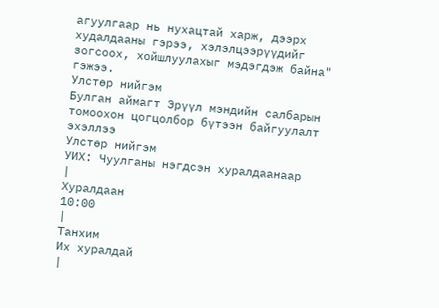агуулгаар нь нухацтай харж, дээрх худалдааны гэрээ, хэлэлцээрүүдийг зогсоох, хойшлуулахыг мэдэгдэж байна" гэжээ.
Улстөр нийгэм
Булган аймагт Эрүүл мэндийн салбарын томоохон цогцолбор бүтээн байгуулалт эхэллээ
Улстөр нийгэм
УИХ: Чуулганы нэгдсэн хуралдаанаар
|
Хуралдаан
10:00
|
Танхим
Их хуралдай
|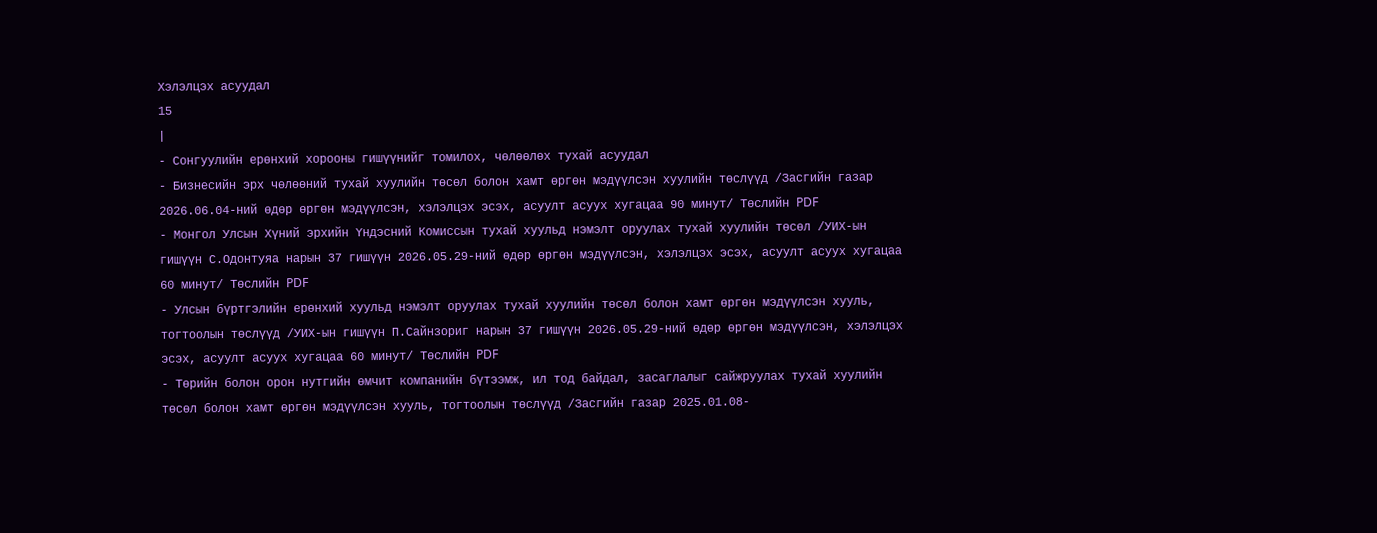Хэлэлцэх асуудал
15
|
- Сонгуулийн ерөнхий хорооны гишүүнийг томилох, чөлөөлөх тухай асуудал
- Бизнесийн эрх чөлөөний тухай хуулийн төсөл болон хамт өргөн мэдүүлсэн хуулийн төслүүд /Засгийн газар 2026.06.04-ний өдөр өргөн мэдүүлсэн, хэлэлцэх эсэх, асуулт асуух хугацаа 90 минут/ Төслийн PDF
- Монгол Улсын Хүний эрхийн Үндэсний Комиссын тухай хуульд нэмэлт оруулах тухай хуулийн төсөл /УИХ-ын гишүүн С.Одонтуяа нарын 37 гишүүн 2026.05.29-ний өдөр өргөн мэдүүлсэн, хэлэлцэх эсэх, асуулт асуух хугацаа 60 минут/ Төслийн PDF
- Улсын бүртгэлийн ерөнхий хуульд нэмэлт оруулах тухай хуулийн төсөл болон хамт өргөн мэдүүлсэн хууль, тогтоолын төслүүд /УИХ-ын гишүүн П.Сайнзориг нарын 37 гишүүн 2026.05.29-ний өдөр өргөн мэдүүлсэн, хэлэлцэх эсэх, асуулт асуух хугацаа 60 минут/ Төслийн PDF
- Төрийн болон орон нутгийн өмчит компанийн бүтээмж, ил тод байдал, засаглалыг сайжруулах тухай хуулийн төсөл болон хамт өргөн мэдүүлсэн хууль, тогтоолын төслүүд /Засгийн газар 2025.01.08-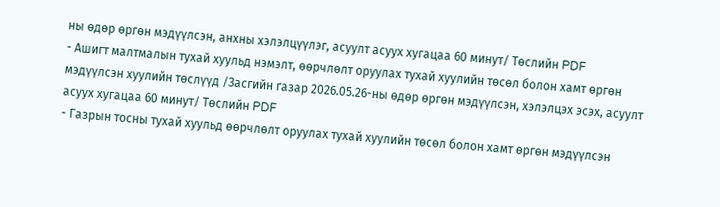ны өдөр өргөн мэдүүлсэн, анхны хэлэлцүүлэг, асуулт асуух хугацаа 60 минут/ Төслийн PDF
- Ашигт малтмалын тухай хуульд нэмэлт, өөрчлөлт оруулах тухай хуулийн төсөл болон хамт өргөн мэдүүлсэн хуулийн төслүүд /Засгийн газар 2026.05.26-ны өдөр өргөн мэдүүлсэн, хэлэлцэх эсэх, асуулт асуух хугацаа 60 минут/ Төслийн PDF
- Газрын тосны тухай хуульд өөрчлөлт оруулах тухай хуулийн төсөл болон хамт өргөн мэдүүлсэн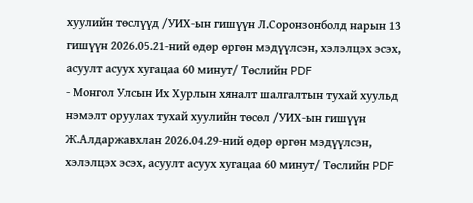хуулийн төслүүд /УИХ-ын гишүүн Л.Соронзонболд нарын 13 гишүүн 2026.05.21-ний өдөр өргөн мэдүүлсэн, хэлэлцэх эсэх, асуулт асуух хугацаа 60 минут/ Төслийн PDF
- Монгол Улсын Их Хурлын хяналт шалгалтын тухай хуульд нэмэлт оруулах тухай хуулийн төсөл /УИХ-ын гишүүн Ж.Алдаржавхлан 2026.04.29-ний өдөр өргөн мэдүүлсэн, хэлэлцэх эсэх, асуулт асуух хугацаа 60 минут/ Төслийн PDF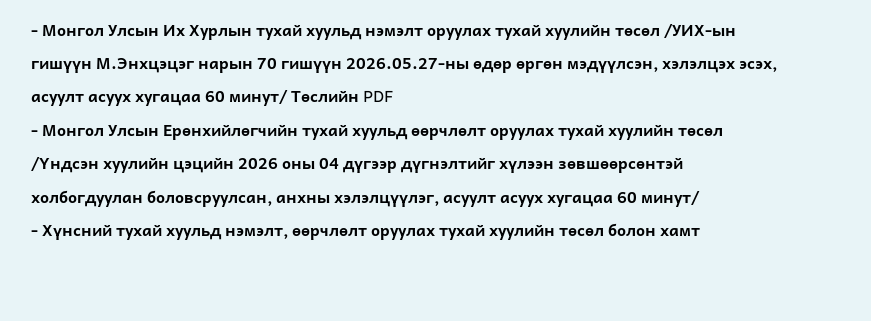- Монгол Улсын Их Хурлын тухай хуульд нэмэлт оруулах тухай хуулийн төсөл /УИХ-ын гишүүн М.Энхцэцэг нарын 70 гишүүн 2026.05.27-ны өдөр өргөн мэдүүлсэн, хэлэлцэх эсэх, асуулт асуух хугацаа 60 минут/ Төслийн PDF
- Монгол Улсын Ерөнхийлөгчийн тухай хуульд өөрчлөлт оруулах тухай хуулийн төсөл /Үндсэн хуулийн цэцийн 2026 оны 04 дүгээр дүгнэлтийг хүлээн зөвшөөрсөнтэй холбогдуулан боловсруулсан, анхны хэлэлцүүлэг, асуулт асуух хугацаа 60 минут/
- Хүнсний тухай хуульд нэмэлт, өөрчлөлт оруулах тухай хуулийн төсөл болон хамт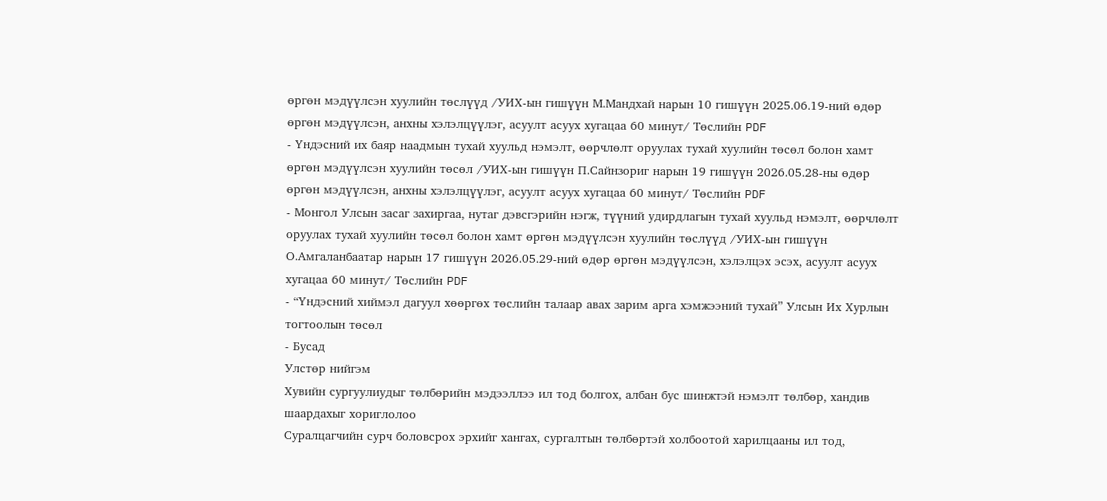өргөн мэдүүлсэн хуулийн төслүүд /УИХ-ын гишүүн М.Мандхай нарын 10 гишүүн 2025.06.19-ний өдөр өргөн мэдүүлсэн, анхны хэлэлцүүлэг, асуулт асуух хугацаа 60 минут/ Төслийн PDF
- Үндэсний их баяр наадмын тухай хуульд нэмэлт, өөрчлөлт оруулах тухай хуулийн төсөл болон хамт өргөн мэдүүлсэн хуулийн төсөл /УИХ-ын гишүүн П.Сайнзориг нарын 19 гишүүн 2026.05.28-ны өдөр өргөн мэдүүлсэн, анхны хэлэлцүүлэг, асуулт асуух хугацаа 60 минут/ Төслийн PDF
- Монгол Улсын засаг захиргаа, нутаг дэвсгэрийн нэгж, түүний удирдлагын тухай хуульд нэмэлт, өөрчлөлт оруулах тухай хуулийн төсөл болон хамт өргөн мэдүүлсэн хуулийн төслүүд /УИХ-ын гишүүн О.Амгаланбаатар нарын 17 гишүүн 2026.05.29-ний өдөр өргөн мэдүүлсэн, хэлэлцэх эсэх, асуулт асуух хугацаа 60 минут/ Төслийн PDF
- “Үндэсний хиймэл дагуул хөөргөх төслийн талаар авах зарим арга хэмжээний тухай” Улсын Их Хурлын тогтоолын төсөл
- Бусад
Улстөр нийгэм
Хувийн сургуулиудыг төлбөрийн мэдээллээ ил тод болгох, албан бус шинжтэй нэмэлт төлбөр, хандив шаардахыг хориглолоо
Суралцагчийн сурч боловсрох эрхийг хангах, сургалтын төлбөртэй холбоотой харилцааны ил тод,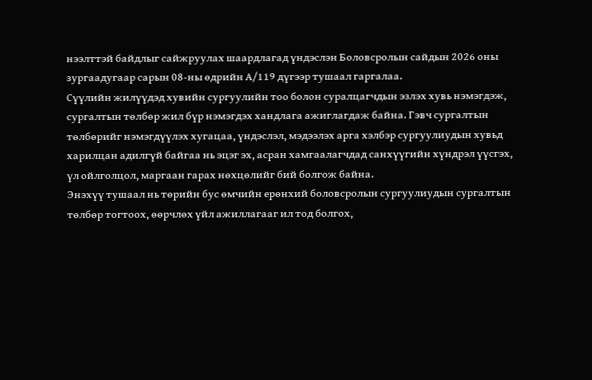нээлттэй байдлыг сайжруулах шаардлагад үндэслэн Боловсролын сайдын 2026 оны зургаадугаар сарын 08-ны өдрийн А/119 дүгээр тушаал гаргалаа.
Сүүлийн жилүүдэд хувийн сургуулийн тоо болон суралцагчдын эзлэх хувь нэмэгдэж, сургалтын төлбөр жил бүр нэмэгдэх хандлага ажиглагдаж байна. Гэвч сургалтын төлбөрийг нэмэгдүүлэх хугацаа, үндэслэл, мэдээлэх арга хэлбэр сургуулиудын хувьд харилцан адилгүй байгаа нь эцэг эх, асран хамгаалагчдад санхүүгийн хүндрэл үүсгэх, үл ойлголцол, маргаан гарах нөхцөлийг бий болгож байна.
Энэхүү тушаал нь төрийн бус өмчийн ерөнхий боловсролын сургуулиудын сургалтын төлбөр тогтоох, өөрчлөх үйл ажиллагааг ил тод болгох,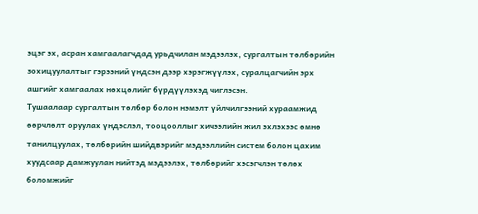эцэг эх, асран хамгаалагчдад урьдчилан мэдээлэх, сургалтын төлбөрийн зохицуулалтыг гэрээний үндсэн дээр хэрэгжүүлэх, суралцагчийн эрх ашгийг хамгаалах нөхцөлийг бүрдүүлэхэд чиглэсэн.
Тушаалаар сургалтын төлбөр болон нэмэлт үйлчилгээний хураамжид өөрчлөлт оруулах үндэслэл, тооцооллыг хичээлийн жил эхлэхээс өмнө танилцуулах, төлбөрийн шийдвэрийг мэдээллийн систем болон цахим хуудсаар дамжуулан нийтэд мэдээлэх, төлбөрийг хэсэгчлэн төлөх боломжийг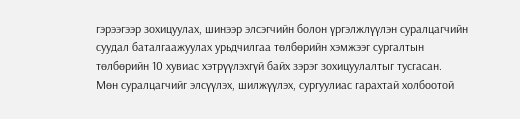гэрээгээр зохицуулах, шинээр элсэгчийн болон үргэлжлүүлэн суралцагчийн суудал баталгаажуулах урьдчилгаа төлбөрийн хэмжээг сургалтын төлбөрийн 10 хувиас хэтрүүлэхгүй байх зэрэг зохицуулалтыг тусгасан.
Мөн суралцагчийг элсүүлэх, шилжүүлэх, сургуулиас гарахтай холбоотой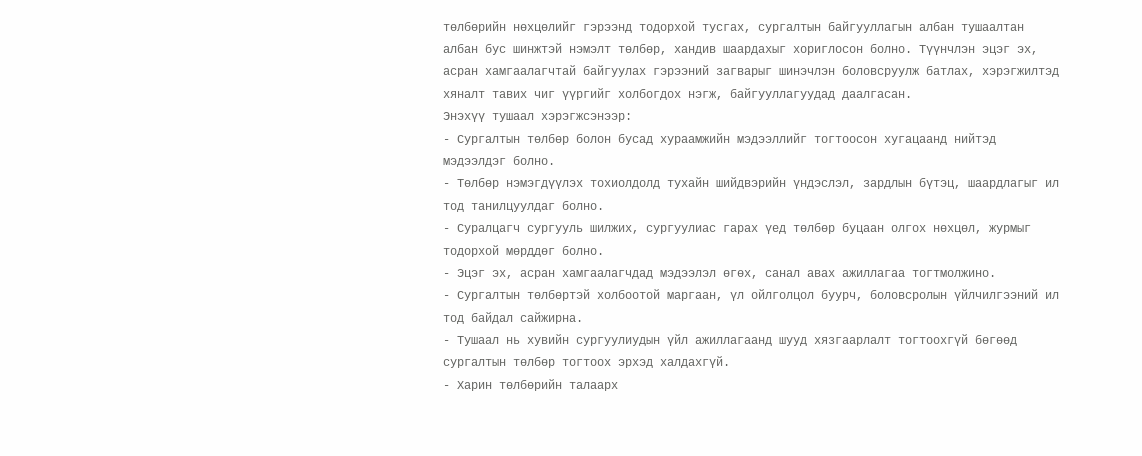төлбөрийн нөхцөлийг гэрээнд тодорхой тусгах, сургалтын байгууллагын албан тушаалтан албан бус шинжтэй нэмэлт төлбөр, хандив шаардахыг хориглосон болно. Түүнчлэн эцэг эх, асран хамгаалагчтай байгуулах гэрээний загварыг шинэчлэн боловсруулж батлах, хэрэгжилтэд хяналт тавих чиг үүргийг холбогдох нэгж, байгууллагуудад даалгасан.
Энэхүү тушаал хэрэгжсэнээр:
- Сургалтын төлбөр болон бусад хураамжийн мэдээллийг тогтоосон хугацаанд нийтэд мэдээлдэг болно.
- Төлбөр нэмэгдүүлэх тохиолдолд тухайн шийдвэрийн үндэслэл, зардлын бүтэц, шаардлагыг ил тод танилцуулдаг болно.
- Суралцагч сургууль шилжих, сургуулиас гарах үед төлбөр буцаан олгох нөхцөл, журмыг тодорхой мөрддөг болно.
- Эцэг эх, асран хамгаалагчдад мэдээлэл өгөх, санал авах ажиллагаа тогтмолжино.
- Сургалтын төлбөртэй холбоотой маргаан, үл ойлголцол буурч, боловсролын үйлчилгээний ил тод байдал сайжирна.
- Тушаал нь хувийн сургуулиудын үйл ажиллагаанд шууд хязгаарлалт тогтоохгүй бөгөөд сургалтын төлбөр тогтоох эрхэд халдахгүй.
- Харин төлбөрийн талаарх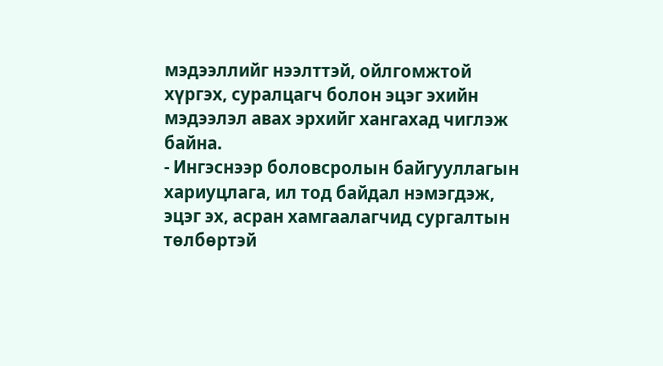мэдээллийг нээлттэй, ойлгомжтой хүргэх, суралцагч болон эцэг эхийн мэдээлэл авах эрхийг хангахад чиглэж байна.
- Ингэснээр боловсролын байгууллагын хариуцлага, ил тод байдал нэмэгдэж, эцэг эх, асран хамгаалагчид сургалтын төлбөртэй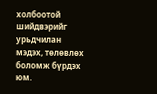холбоотой шийдвэрийг урьдчилан мэдэх, төлөвлөх боломж бүрдэх юм.